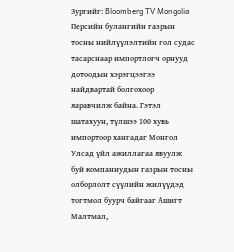Зургийг: Bloomberg TV Mongolia
Персийн булангийн газрын тосны нийлүүлэлтийн гол судас тасарснаар импортлогч орнууд дотоодын хэрэгцээгээ найдвартай болгохоор яаравчилж байна. Гэтэл шатахуун, түлшээ 100 хувь импортоор хангадаг Монгол Улсад үйл ажиллагаа явуулж буй компаниудын газрын тосны олборлолт сүүлийн жилүүдэд тогтмол буурч байгааг Ашигт Малтмал,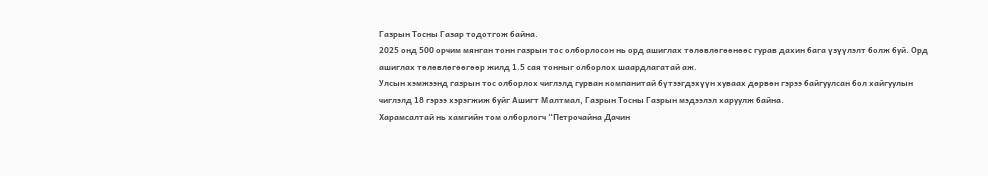Газрын Тосны Газар тодотгож байна.
2025 онд 500 орчим мянган тонн газрын тос олборлосон нь орд ашиглах төлөвлөгөөнөөс гурав дахин бага үзүүлэлт болж буй. Орд ашиглах төлөвлөгөөгөөр жилд 1.5 сая тонныг олборлох шаардлагатай аж.
Улсын хэмжээнд газрын тос олборлох чиглэлд гурван компанитай бүтээгдэхүүн хуваах дөрвөн гэрээ байгуулсан бол хайгуулын чиглэлд 18 гэрээ хэрэгжиж буйг Ашигт Малтмал, Газрын Тосны Газрын мэдээлэл харуулж байна.
Харамсалтай нь хамгийн том олборлогч “Петрочайна Дачин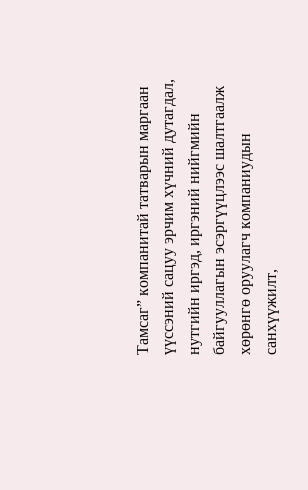Тамсаг” компанитай татварын маргаан үүссэний сацуу эрчим хүчний дутагдал, нутгийн иргэд, иргэний нийгмийн байгууллагын эсэргүүцлээс шалтгаалж хөрөнгө оруулагч компаниудын санхүүжилт,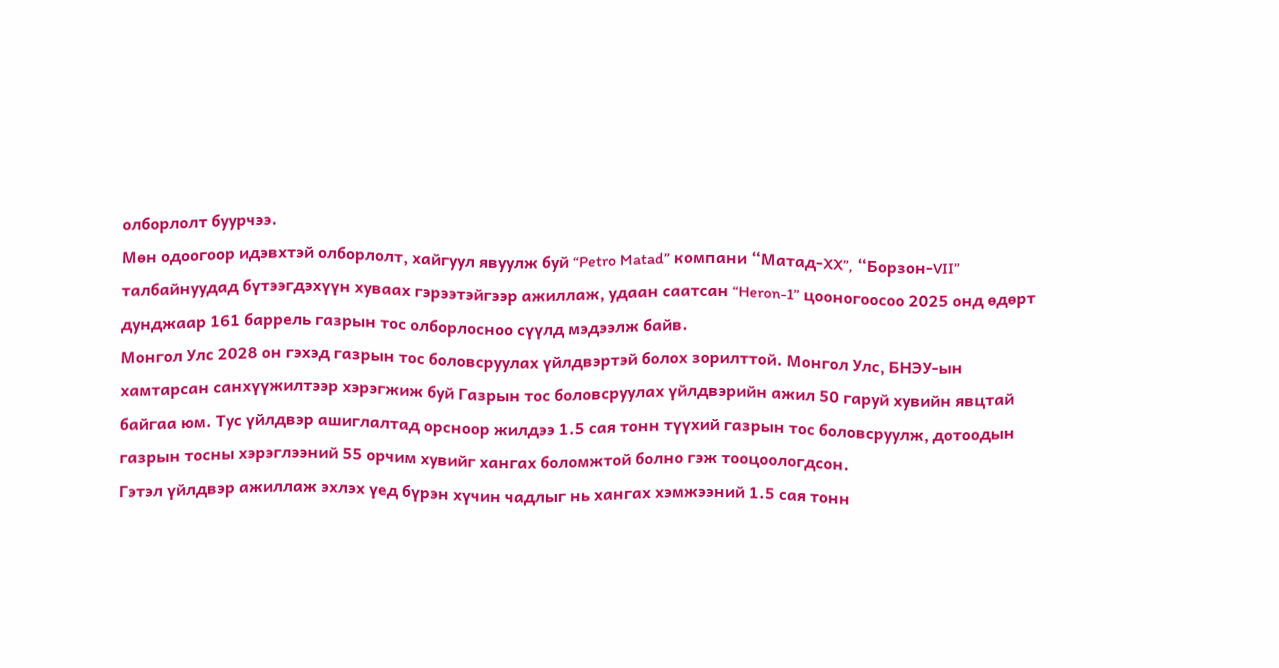олборлолт буурчээ.
Мөн одоогоор идэвхтэй олборлолт, хайгуул явуулж буй “Petro Matad” компани “Матад-XX”, “Борзон-VII” талбайнуудад бүтээгдэхүүн хуваах гэрээтэйгээр ажиллаж, удаан саатсан “Heron-1” цооногоосоо 2025 онд өдөрт дунджаар 161 баррель газрын тос олборлосноо сүүлд мэдээлж байв.
Монгол Улс 2028 он гэхэд газрын тос боловсруулах үйлдвэртэй болох зорилттой. Монгол Улс, БНЭУ-ын хамтарсан санхүүжилтээр хэрэгжиж буй Газрын тос боловсруулах үйлдвэрийн ажил 50 гаруй хувийн явцтай байгаа юм. Тус үйлдвэр ашиглалтад орсноор жилдээ 1.5 сая тонн түүхий газрын тос боловсруулж, дотоодын газрын тосны хэрэглээний 55 орчим хувийг хангах боломжтой болно гэж тооцоологдсон.
Гэтэл үйлдвэр ажиллаж эхлэх үед бүрэн хүчин чадлыг нь хангах хэмжээний 1.5 сая тонн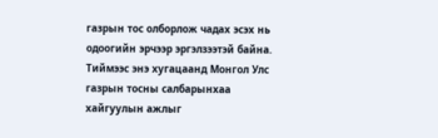газрын тос олборлож чадах эсэх нь одоогийн эрчээр эргэлзээтэй байна. Тиймээс энэ хугацаанд Монгол Улс газрын тосны салбарынхаа хайгуулын ажлыг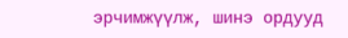эрчимжүүлж, шинэ ордууд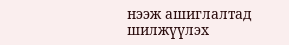нээж ашиглалтад шилжүүлэх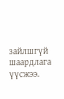зайлшгүй шаардлага үүсжээ.